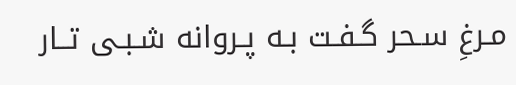مـرغِ سـحر گـفـت بـه پـروانه شـبـی تــار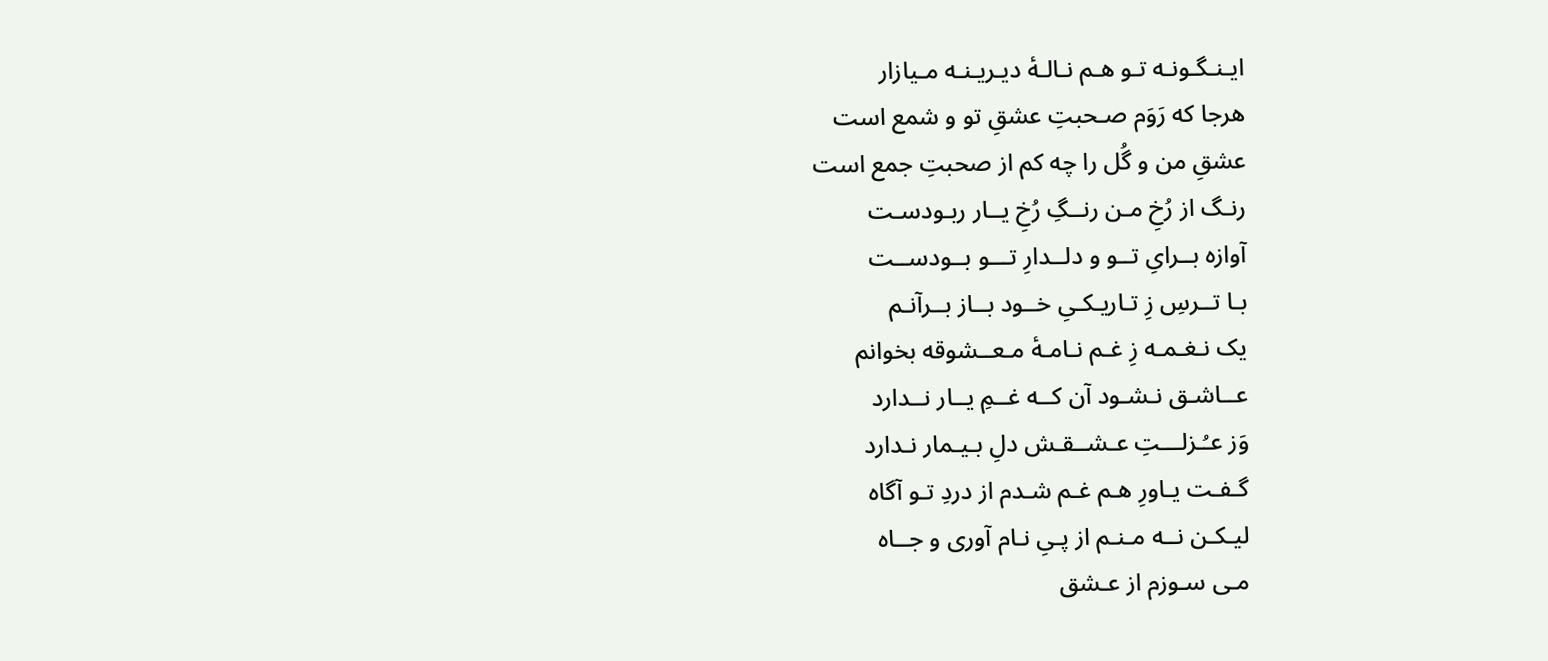ایـنـگـونـه تـو هـم نـالـۀ دیـریـنـه مـیازار
هرجا که رَوَم صـحبتِ عشقِ تو و شمع است
عشقِ من و گُل را چه کم از صحبتِ جمع است
رنـگ از رُخِ مـن رنــگِ رُخِ یــار ربـودسـت
آوازه بــرایِ تــو و دلــدارِ تـــو بــودســت
بـا تــرسِ زِ تـاریـکـیِ خــود بــاز بــرآنـم
یک نـغـمـه زِ غـم نـامـۀ مـعــشوقه بخوانم
عــاشـق نـشـود آن کــه غــمِ یــار نــدارد
وَز عـُـزلـــتِ عـشــقـش دلِ بـیـمار نـدارد
گـفـت یـاورِ هـم غـم شـدم از دردِ تـو آگاه
لیـکـن نــه مـنـم از پـیِ نـام آوری و جــاه
مـی سـوزم از عـشق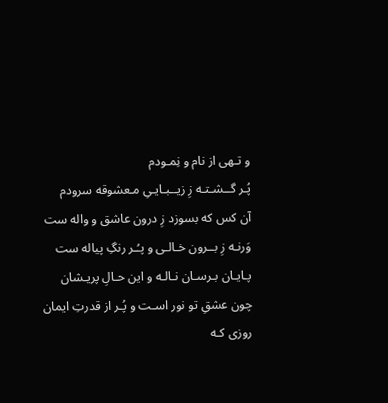و تـهی از نام و نِمـودم
پُـر گــشـتـه زِ زیــبـایـیِ مـعشوقه سرودم
آن کس که بسوزد زِ درون عاشق و واله ست
وَرنـه زِ بــرون خـالـی و پـُـر رنگِ پیاله ست
پـایـان بـرسـان نـالـه و این حـالِ پریـشان
چون عشقِ تو نور اسـت و پُـر از قدرتِ ایمان
روزی کـه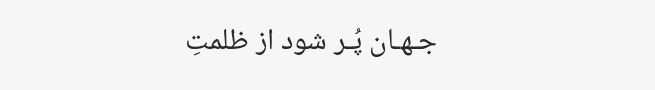جـهـان پُـر شود از ظلمتِ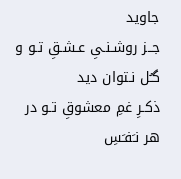جاوید
جــز روشـنـیِ عـشـقِ تـو و گـُل نـتوان دید
ذکـرِ غمِ معشوقِ تـو در هر نـَفـَسِ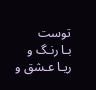توست
بـا رنـگ و ریـا عـشق و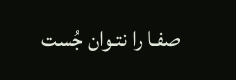صفـا را نتـوان جُست